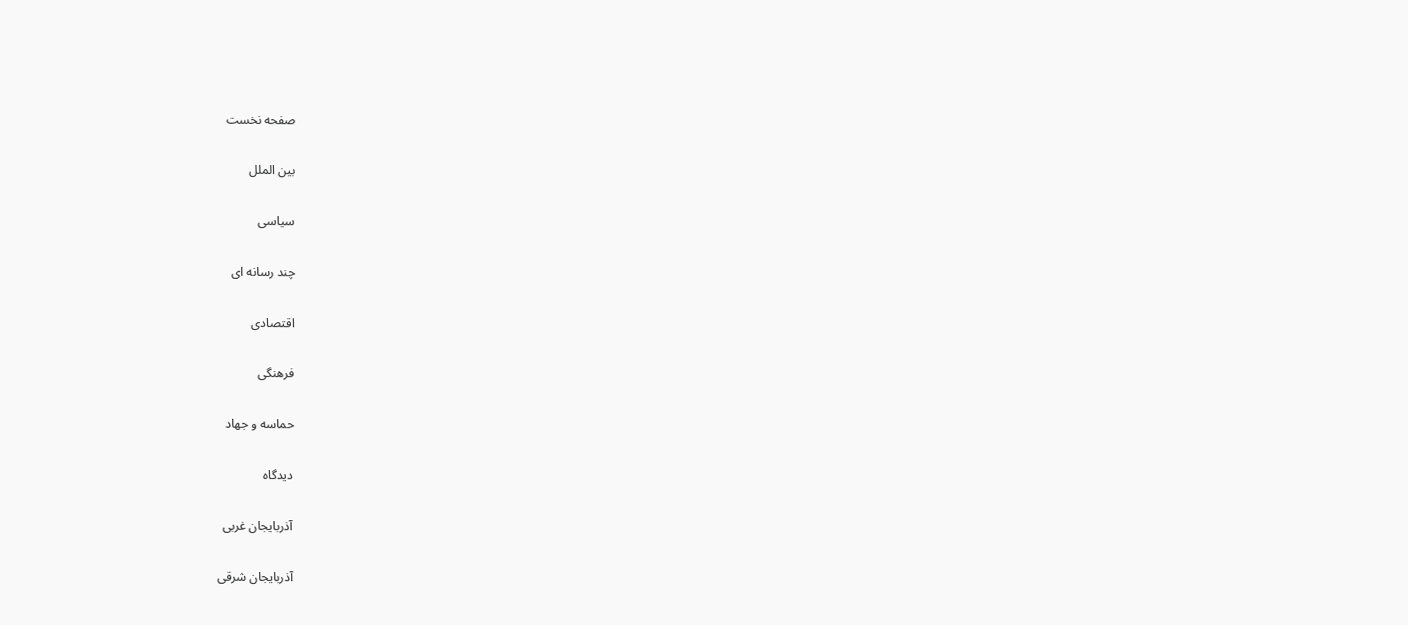صفحه نخست

بین الملل

سیاسی

چند رسانه ای

اقتصادی

فرهنگی

حماسه و جهاد

دیدگاه

آذربایجان غربی

آذربایجان شرقی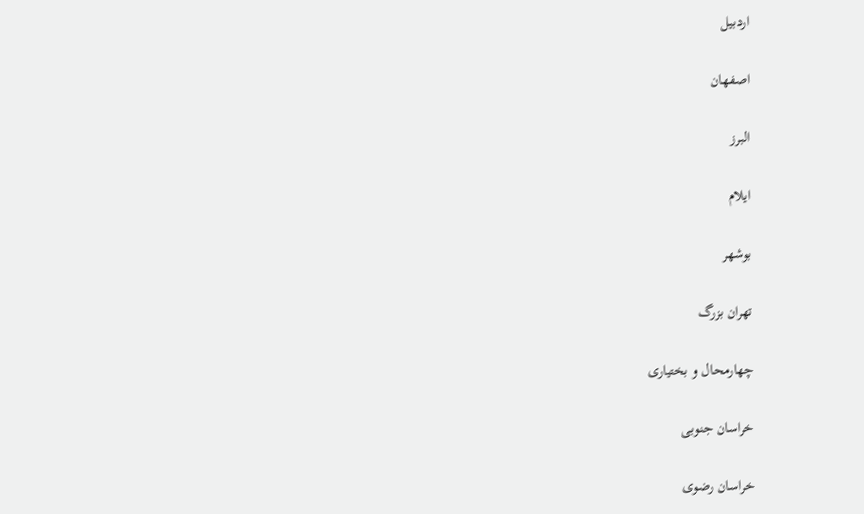اردبیل

اصفهان

البرز

ایلام

بوشهر

تهران بزرگ

چهارمحال و بختیاری

خراسان جنوبی

خراسان رضوی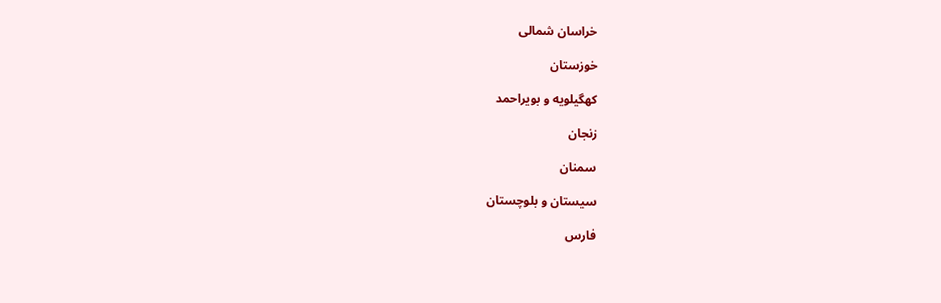خراسان شمالی

خوزستان

کهگیلویه و بویراحمد

زنجان

سمنان

سیستان و بلوچستان

فارس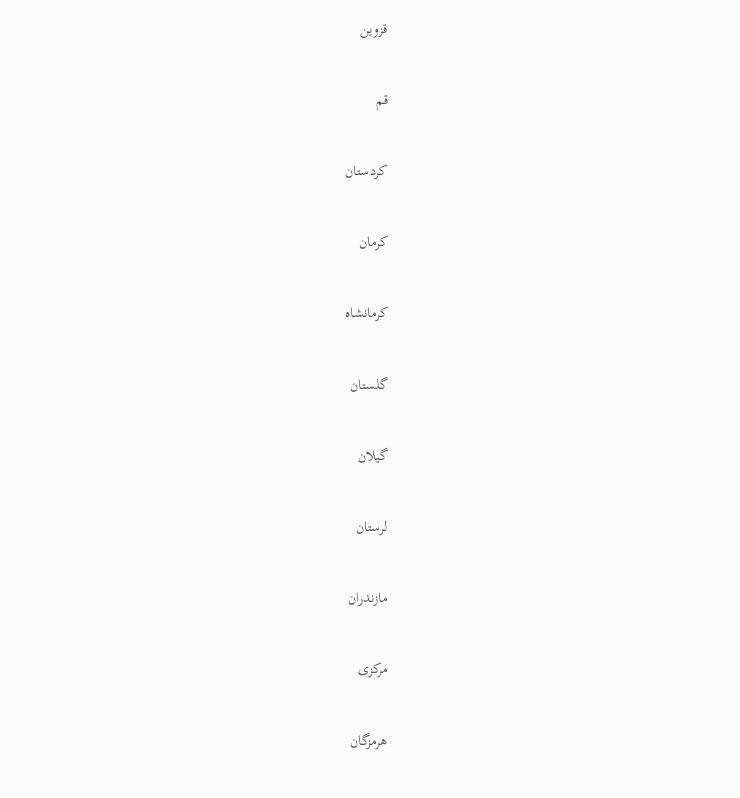قزوین

قم

کردستان

کرمان

کرمانشاه

گلستان

گیلان

لرستان

مازندران

مرکزی

هرمزگان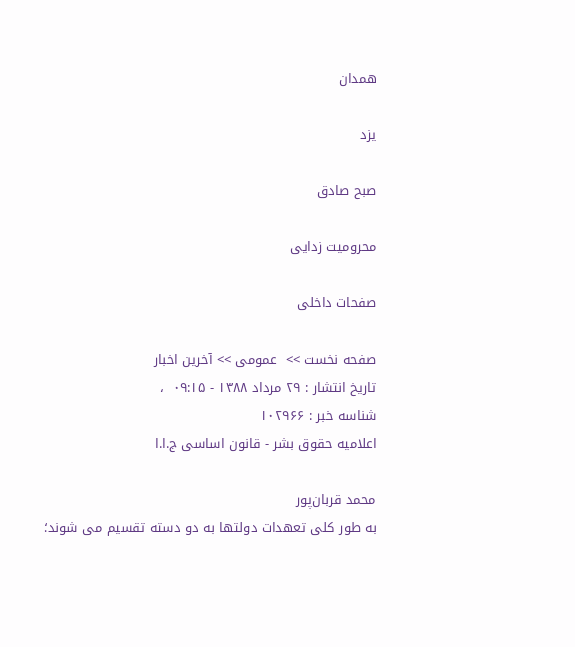همدان

یزد

صبح صادق

محرومیت زدایی

صفحات داخلی

صفحه نخست >>  عمومی >> آخرین اخبار
تاریخ انتشار : ۲۹ مرداد ۱۳۸۸ - ۰۹:۱۵  ،
شناسه خبر : ۱۰۲۹۶۶
اعلامیه حقوق بشر - قانون اساسی ج.ا.ا

محمد قربان‌پور
به طور کلی تعهدات دولتها به دو دسته تقسیم می شوند؛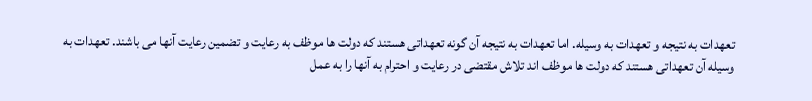تعهدات به نتیجه و تعهدات به وسیله. اما تعهدات به نتیجه آن گونه تعهداتی هستند که دولت ها موظف به رعایت و تضمین رعایت آنها می باشند. تعهدات به وسیله آن تعهداتی هستند که دولت ها موظف اند تلاش مقتضی در رعایت و احترام به آنها را به عمل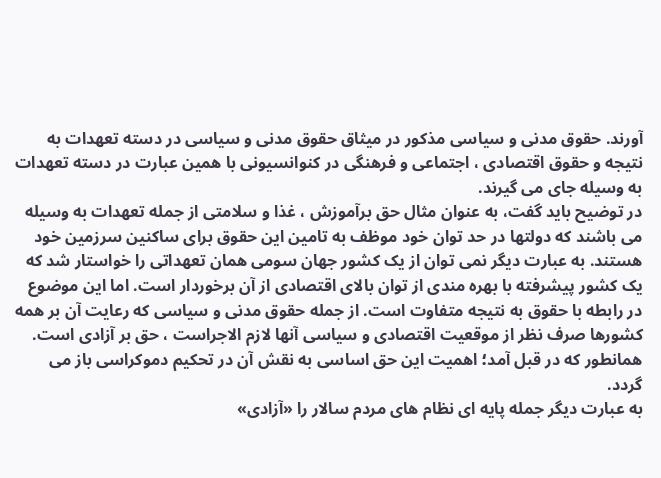آورند. حقوق مدنی و سیاسی مذکور در میثاق حقوق مدنی و سیاسی در دسته تعهدات به نتیجه و حقوق اقتصادی ، اجتماعی و فرهنگی در کنوانسیونی با همین عبارت در دسته تعهدات به وسیله جای می گیرند.
در توضیح باید گفت، به عنوان مثال حق برآموزش ، غذا و سلامتی از جمله تعهدات به وسیله می باشند که دولتها در حد توان خود موظف به تامین این حقوق برای ساکنین سرزمین خود هستند. به عبارت دیگر نمی توان از یک کشور جهان سومی همان تعهداتی را خواستار شد که یک کشور پیشرفته با بهره مندی از توان بالای اقتصادی از آن برخوردار است. اما این موضوع در رابطه با حقوق به نتیجه متفاوت است. از جمله حقوق مدنی و سیاسی که رعایت آن بر همه کشورها صرف نظر از موقعیت اقتصادی و سیاسی آنها لازم الاجراست ، حق بر آزادی است. همانطور که در قبل آمد؛ اهمیت این حق اساسی به نقش آن در تحکیم دموکراسی باز می گردد.
به عبارت دیگر جمله پایه ای نظام های مردم سالار را «آزادی»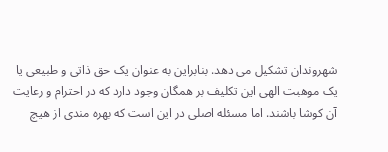شهروندان تشکیل می دهد. بنابراین به عنوان یک حق ذاتی و طبیعی یا یک موهبت الهی این تکلیف بر همگان وجود دارد که در احترام و رعایت آن کوشا باشند. اما مسئله اصلی در این است که بهره مندی از هیچ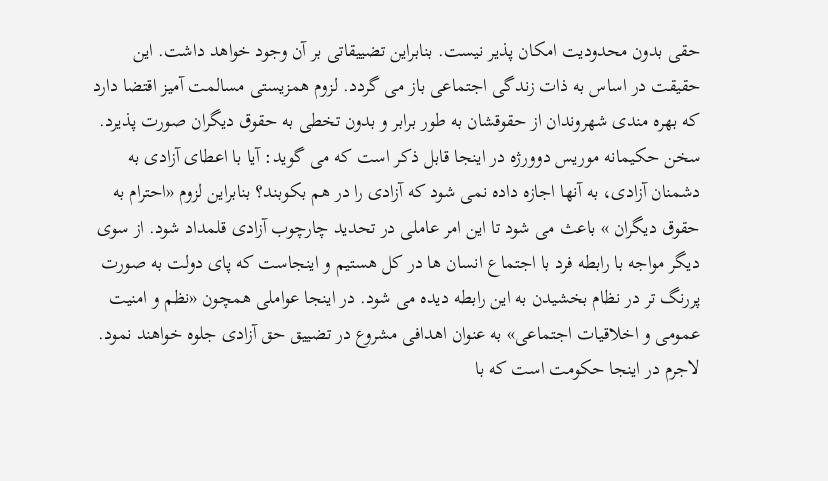حقی بدون محدودیت امکان پذیر نیست. بنابراین تضییقاتی بر آن وجود خواهد داشت. این حقیقت در اساس به ذات زندگی اجتماعی باز می گردد. لزوم همزیستی مسالمت آمیز اقتضا دارد که بهره مندی شهروندان از حقوقشان به طور برابر و بدون تخطی به حقوق دیگران صورت پذیرد.
سخن حکیمانه موریس دوورژه در اینجا قابل ذکر است که می گوید: آیا با اعطای آزادی به دشمنان آزادی، به آنها اجازه داده نمی شود که آزادی را در هم بکوبند؟ بنابراین لزوم «احترام به حقوق دیگران » باعث می شود تا این امر عاملی در تحدید چارچوب آزادی قلمداد شود. از سوی دیگر مواجه با رابطه فرد با اجتماع انسان ها در کل هستیم و اینجاست که پای دولت به صورت پررنگ تر در نظام بخشیدن به این رابطه دیده می شود. در اینجا عواملی همچون «نظم و امنیت عمومی و اخلاقیات اجتماعی» به عنوان اهدافی مشروع در تضییق حق آزادی جلوه خواهند نمود. لاجرم در اینجا حکومت است که با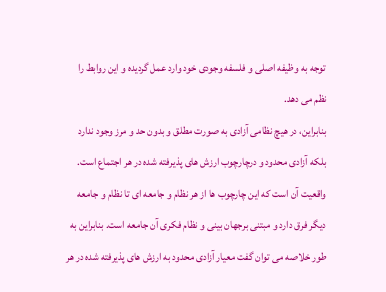توجه به وظیفه اصلی و فلسفه وجودی خود وارد عمل گردیده و این روابط را نظم می دهد.
بنابراین، در هیچ نظامی آزادی به صورت مطلق و بدون حد و مرز وجود ندارد بلکه آزادی محدود و درچارچوب ارزش های پذیرفته شده در هر اجتماع است. واقعیت آن است که این چارچوب ها از هر نظام و جامعه ای تا نظام و جامعه دیگر فرق دارد و مبتنی برجهان بینی و نظام فکری آن جامعه است. بنابراین به طور خلاصه می توان گفت معیار آزادی محدود به ارزش های پذیرفته شده در هر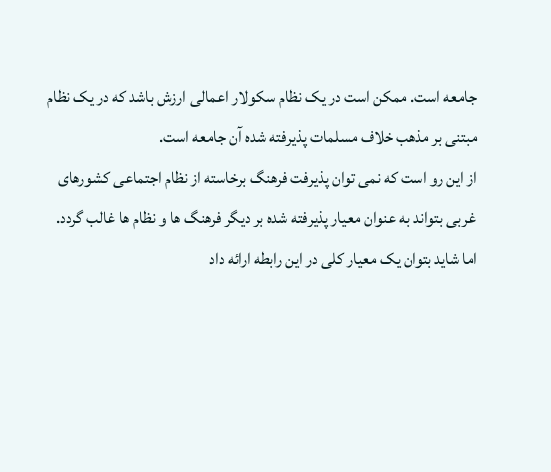جامعه است. ممکن است در یک نظام سکولار اعمالی ارزش باشد که در یک نظام مبتنی بر مذهب خلاف مسلمات پذیرفته شده آن جامعه است.
از این رو است که نمی توان پذیرفت فرهنگ برخاسته از نظام اجتماعی کشورهای غربی بتواند به عنوان معیار پذیرفته شده بر دیگر فرهنگ ها و نظام ها غالب گردد. اما شاید بتوان یک معیار کلی در این رابطه ارائه داد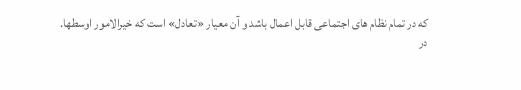که در تمام نظام های اجتماعی قابل اعمال باشد و آن معیار «تعادل» است که خیرالامور اوسطها.
در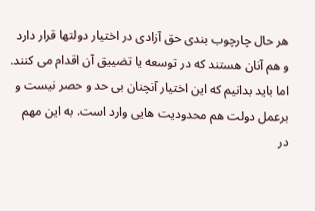هر حال چارچوب بندی حق آزادی در اختیار دولتها قرار دارد و هم آنان هستند که در توسعه یا تضییق آن اقدام می کنند. اما باید بدانیم که این اختیار آنچنان بی حد و حصر نیست و برعمل دولت هم محدودیت هایی وارد است. به این مهم در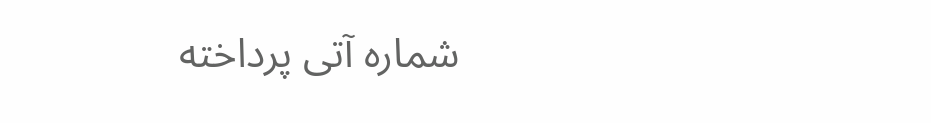شماره آتی پرداخته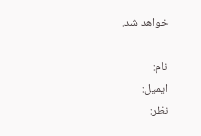خواهد شد.

نام:
ایمیل:
نظر: